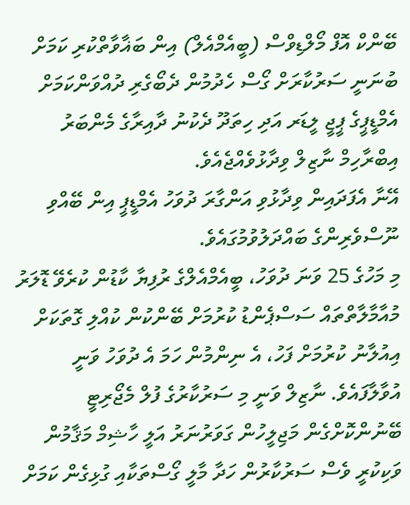ބޭންކް އޮފް މޯލްޑިވްސް (ބީއެމްއެލް) އިން ބަޣާވާތްކުރި ކަމަށް ބުނަނީ ސަރުކާރަށް ގޯސް ހެދުމުން ދެބޯގެރި ދުއްވަންކަމަށް އެމްޑީޕީގެ ޕީޖީ ލީޑަރ އަދި ހިތަދޫ ދެކުނު ދާއިރާގެ މެންބަރު އިބްރާހިމް ނާޒިލް ވިދާޅުވެއްޖެއެވެ.
އޭނާ އެފަދައިން ވިދާޅުވި އަންގާރަ ދުވަހު އެމްޑީޕީ އިން ބޭއްވި ނޫސްވެރިންގެ ބައްދަލުވުމުގައެވެ.
މި މަހުގެ 25 ވަނަ ދުވަހު، ބީއެމްއެލްގެ ރުފިޔާ ކާޑުން ކުރެވޭ ޑޮލަރު މުއާމާލާތްތައް ސަސްޕެންޑު ކުރުމަށް ބޭންކުން ކުއްލި ގޮތަކަށް އިއުލާނު ކުރުމަށް ފަހު، އެ ނިންމުން ހަމަ އެ ދުވަހު ވަނީ އުވާލާފައެވެ. ނާޒިލް ވަނީ މި ސަރުކާރުގެ ފުލް މެޖޯރިޓީ ބޭނުންކޮށްގެން މަޖިލީހުން ގަވަރުނަރު އަލީ ހާޝިމް މަޤާމުން ވަކިކުރީ ވެސް ސަރުކާރުން ހަދާ މާލީ ގޯސްތަކާއި ގުޅިގެން ކަމަށް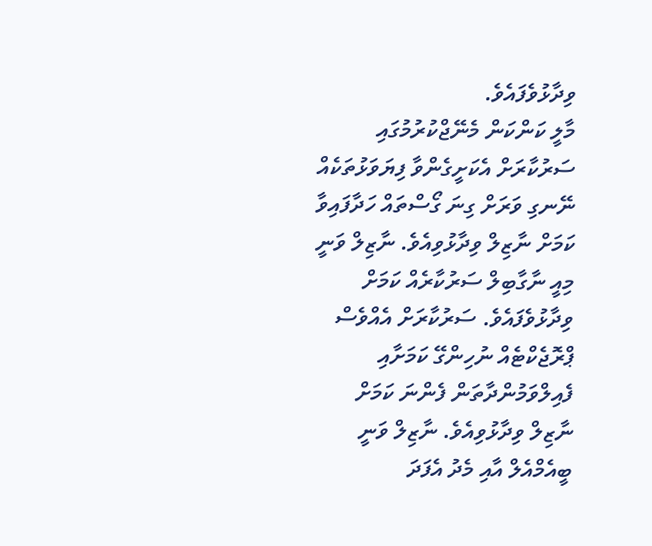ވިދާޅުވެފައެވެ.
މާލީ ކަންކަން މެނޭޖްކުރުމުގައި ސަރުކާރަށް އެކަށީގެންވާ ފިޔަވަޅުތަކެއް ނޭނގި ވަރަށް ގިނަ ގޯސްތައް ހަދާފައިވާ ކަމަށް ނާޒިލް ވިދާޅުވިއެވެ. ނާޒިލް ވަނީ މިއީ ނާގާބިލް ސަރުކާރެއް ކަމަށް ވިދާޅުވެފައެވެ. ސަރުކާރަށް އެއްވެސް ޕްރޮޖެކްޓެއް ނުހިންގޭ ކަމަށާއި ފެއިލްވަމުންދާތަން ފެންނަ ކަމަށް ނާޒިލް ވިދާޅުވިއެވެ. ނާޒިލް ވަނީ ބީއެމްއެލް އާއި މެދު އެފަދަ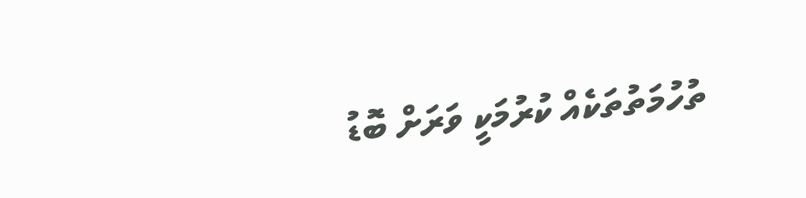ތުހުމަތުތަކެއް ކުރުމަކީ ވަރަށް ބޮޑު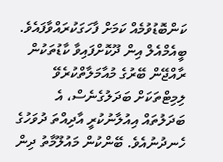ކަންބޮޑުވުމެއް ކަމަށް ފާހަގަކުރައްވާފައެވެ.
ބީއެމްއެލް އިން ދޫކޮށްފައިވާ ކާޑުތަކުން ރާއްޖޭން ބޭރުގެ މުއާމަލާތްކުރެވޭ ލިމިޓްތަކަށް ބަދަލުގެނެސް، އެ ބަދަލުތައް އިއުލާނުކުރީ އާދިއްތަ ދުވަހުގެ ހެނދުނުއެވެ. ބޭންކުން މައުލޫމާތު ދިން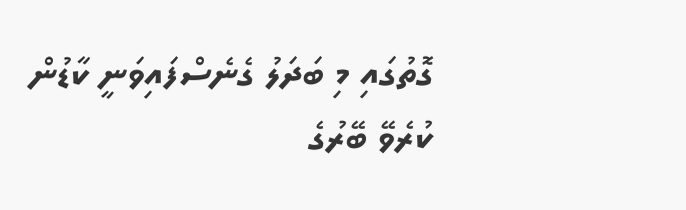ގޮތުގައި މި ބަދަލު ގެނެސްފައިވަނީ ކާޑުން ކުރެވޭ ބޭރުގެ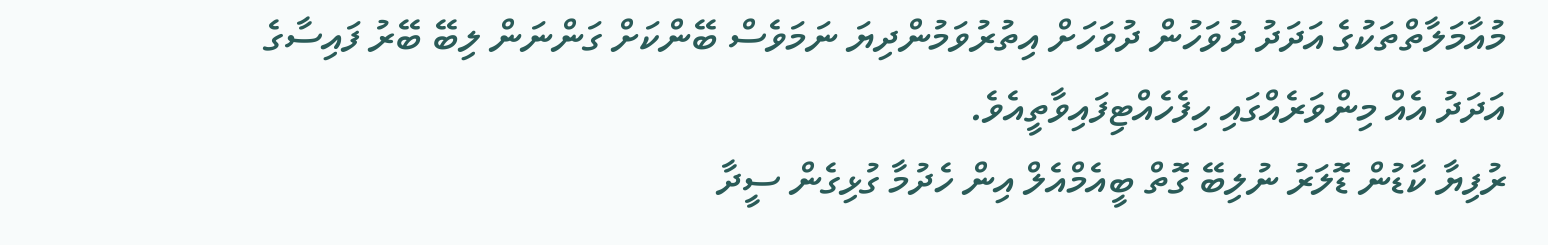މުއާމަލާތްތަކުގެ އަދަދު ދުވަހުން ދުވަހަށް އިތުރުވަމުންދިޔަ ނަމަވެސް ބޭންކަށް ގަންނަން ލިބޭ ބޭރު ފައިސާގެ އަދަދު އެއް މިންވަރެއްގައި ހިފެހެއްޓިފައިވާތީއެވެ.
ރުފިޔާ ކާޑުން ޑޮލަރު ނުލިބޭ ގޮތް ބީއެމްއެލް އިން ހެދުމާ ގުޅިގެން ސީދާ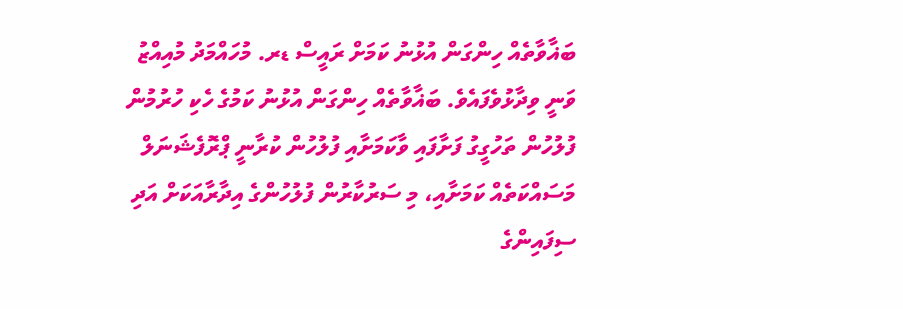ބަޣާވާތެއް ހިންގަން އުޅުނު ކަމަށް ރައީސް ޑރ. މުހައްމަދު މުއިއްޒު ވަނީ ވިދާޅުވެފައެވެ. ބަޣާވާތެއް ހިންގަން އުޅުނު ކަމުގެ ހެކި ހުރުމުން ފުލުހުން ތަހުގީގު ފަށާފައި ވާކަމަށާއި ފުލުހުން ކުރާނީ ޕްރޮފެޝަނަލް މަސައްކަތެއް ކަމަށާއި، މި ސަރުކާރުން ފުލުހުންގެ އިދާރާއަކަށް އަދި ސިފައިންގެ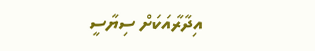އިދާރާއަކަށް ސިޔާސީ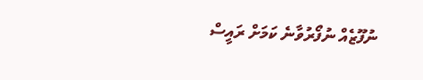ނުފޫޒެއް ނުފޯރުވާނެ ކަމަށް ރައީސް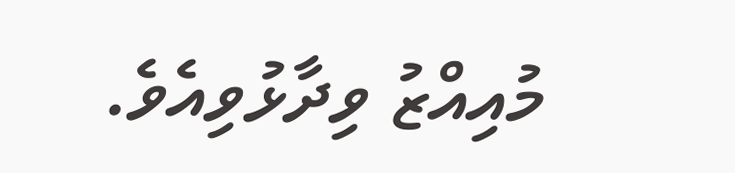މުއިއްޒު ވިދާޅުވިއެވެ.